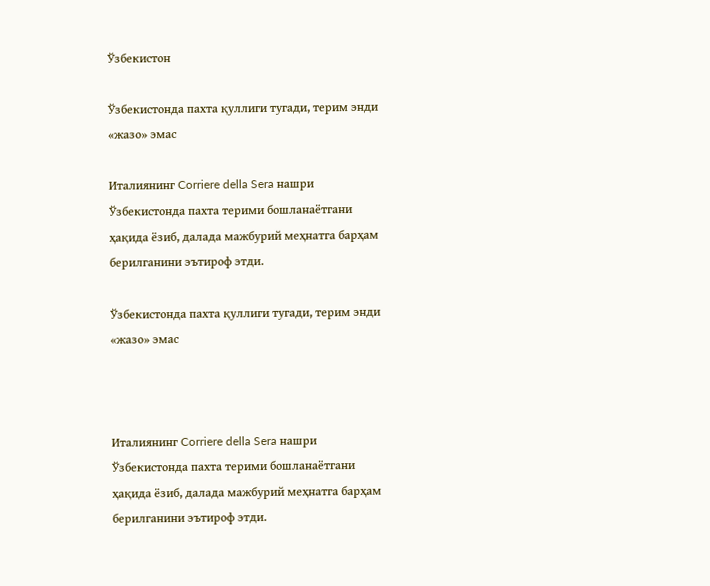Ўзбекистон

Ўзбекистонда пахта қуллиги тугади, терим энди «жазо» эмас

Италиянинг Corriere della Sera нашри Ўзбекистонда пахта терими бошланаётгани ҳақида ёзиб, далада мажбурий меҳнатга барҳам берилганини эътироф этди.

Ўзбекистонда пахта қуллиги тугади, терим энди «жазо» эмас



Италиянинг Corriere della Sera нашри Ўзбекистонда пахта терими бошланаётгани ҳақида ёзиб, далада мажбурий меҳнатга барҳам берилганини эътироф этди.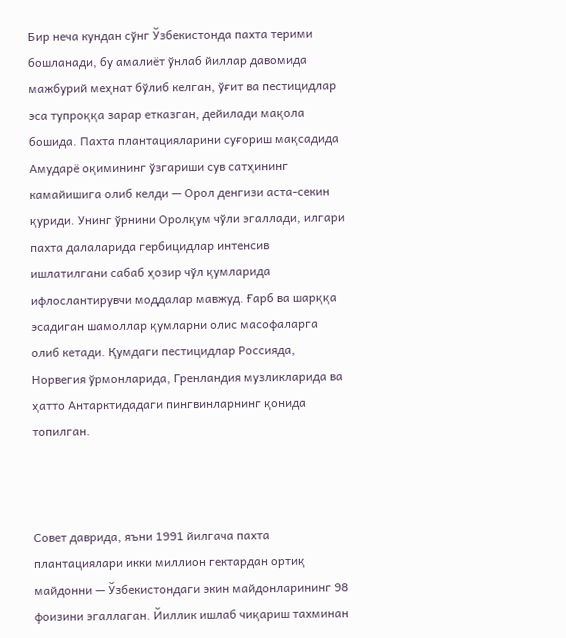Бир неча кундан сўнг Ўзбекистонда пахта терими бошланади, бу амалиёт ўнлаб йиллар давомида мажбурий меҳнат бўлиб келган, ўғит ва пестицидлар эса тупроққа зарар етказган, дейилади мақола бошида. Пахта плантацияларини суғориш мақсадида Амударё оқимининг ўзгариши сув сатҳининг камайишига олиб келди — Орол денгизи аста-секин қуриди. Унинг ўрнини Оролқум чўли эгаллади, илгари пахта далаларида гербицидлар интенсив ишлатилгани сабаб ҳозир чўл қумларида ифлослантирувчи моддалар мавжуд. Ғарб ва шарққа эсадиган шамоллар қумларни олис масофаларга олиб кетади. Қумдаги пестицидлар Россияда, Норвегия ўрмонларида, Гренландия музликларида ва ҳатто Антарктидадаги пингвинларнинг қонида топилган.



Совет даврида, яъни 1991 йилгача пахта плантациялари икки миллион гектардан ортиқ майдонни — Ўзбекистондаги экин майдонларининг 98 фоизини эгаллаган. Йиллик ишлаб чиқариш тахминан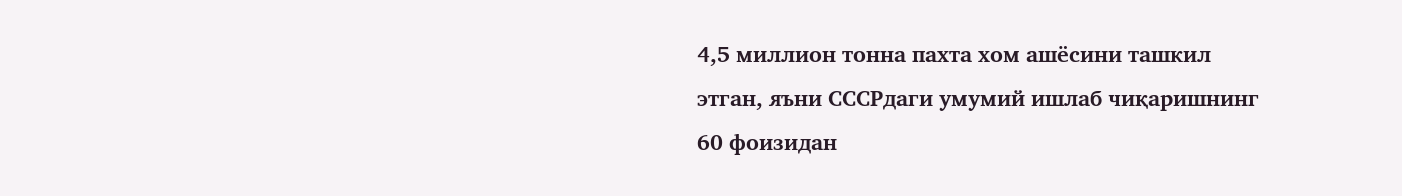4,5 миллион тонна пахта хом ашёсини ташкил этган, яъни СССРдаги умумий ишлаб чиқаришнинг 60 фоизидан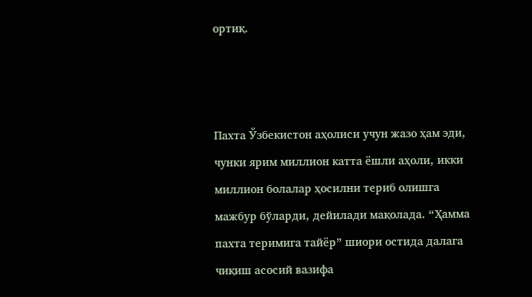ортиқ.



Пахта Ўзбекистон аҳолиси учун жазо ҳам эди, чунки ярим миллион катта ёшли аҳоли, икки миллион болалар ҳосилни териб олишга мажбур бўларди, дейилади мақолада. “Ҳамма пахта теримига тайёр” шиори остида далага чиқиш асосий вазифа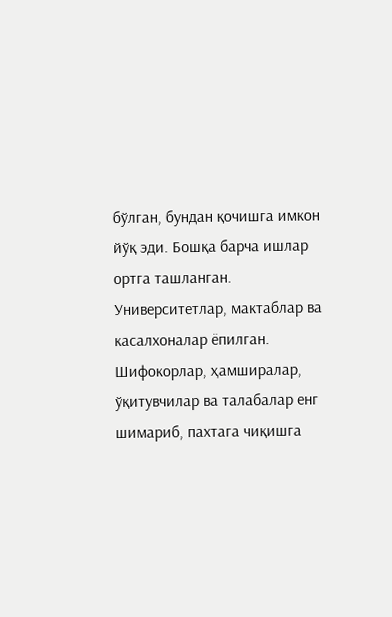бўлган, бундан қочишга имкон йўқ эди. Бошқа барча ишлар ортга ташланган. Университетлар, мактаблар ва касалхоналар ёпилган. Шифокорлар, ҳамширалар, ўқитувчилар ва талабалар енг шимариб, пахтага чиқишга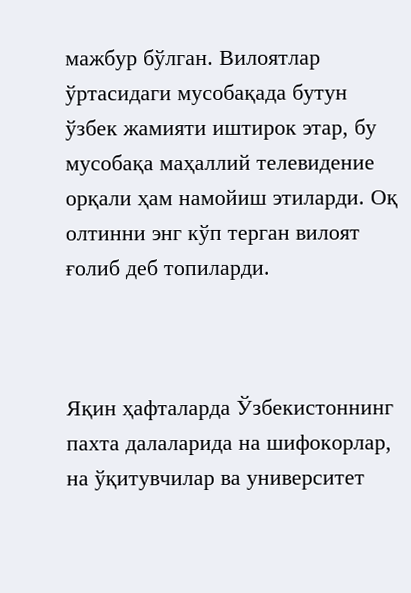мажбур бўлган. Вилоятлар ўртасидаги мусобақада бутун ўзбек жамияти иштирок этар, бу мусобақа маҳаллий телевидение орқали ҳам намойиш этиларди. Оқ олтинни энг кўп терган вилоят ғолиб деб топиларди.



Яқин ҳафталарда Ўзбекистоннинг пахта далаларида на шифокорлар, на ўқитувчилар ва университет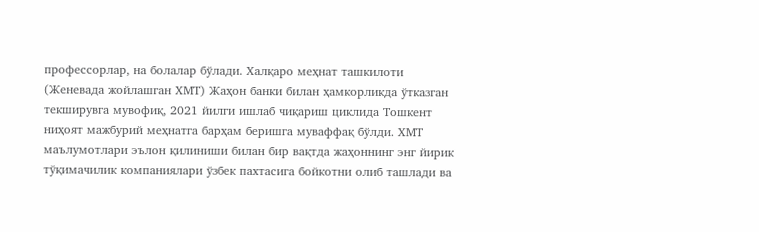профессорлар, на болалар бўлади. Халқаро меҳнат ташкилоти (Женевада жойлашган ХМТ) Жаҳон банки билан ҳамкорликда ўтказган текширувга мувофиқ, 2021 йилги ишлаб чиқариш циклида Тошкент ниҳоят мажбурий меҳнатга барҳам беришга муваффақ бўлди. ХМТ маълумотлари эълон қилиниши билан бир вақтда жаҳоннинг энг йирик тўқимачилик компаниялари ўзбек пахтасига бойкотни олиб ташлади ва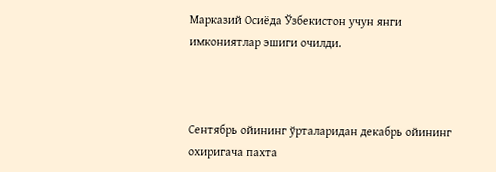Марказий Осиёда Ўзбекистон учун янги имкониятлар эшиги очилди.



Сентябрь ойининг ўрталаридан декабрь ойининг охиригача пахта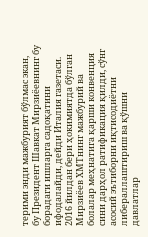терими энди мажбурият бўлмас экан, бу Президент Шавкат Мирзиёевнинг бу борадаги ишларга садоқатини ифодалайди, дейди Италия газетаси. 2016 йилдан бери ҳокимиятда бўлган Мирзиёев ХМТнинг мажбурий ва болалар меҳнатига қарши конвенция сини дарҳол ратификация қилди, сўнг асосий эътиборни иқтисодиётни либераллаштириш ва қўшни давлатлар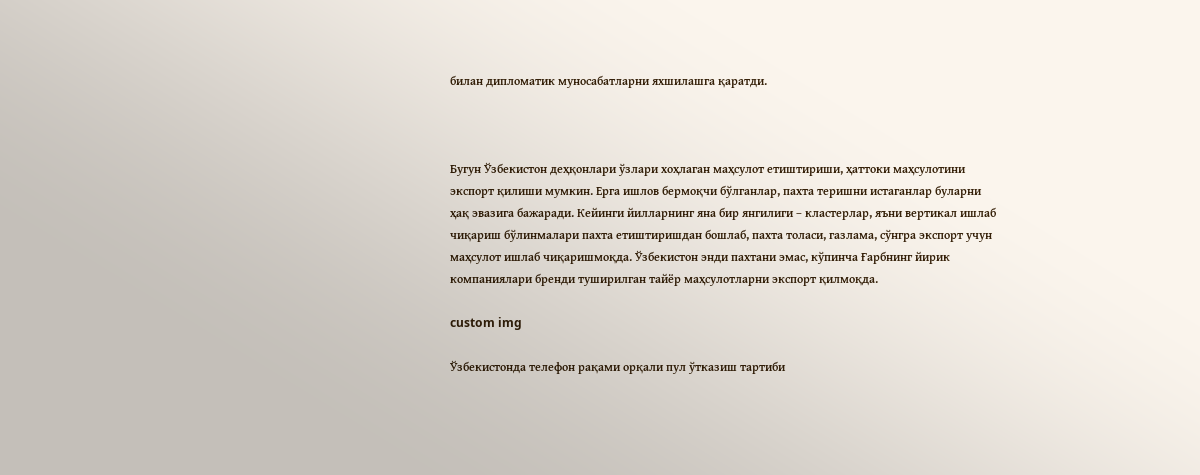билан дипломатик муносабатларни яхшилашга қаратди.



Бугун Ўзбекистон деҳқонлари ўзлари хоҳлаган маҳсулот етиштириши, ҳаттоки маҳсулотини экспорт қилиши мумкин. Ерга ишлов бермоқчи бўлганлар, пахта теришни истаганлар буларни ҳақ эвазига бажаради. Кейинги йилларнинг яна бир янгилиги – кластерлар, яъни вертикал ишлаб чиқариш бўлинмалари пахта етиштиришдан бошлаб, пахта толаси, газлама, сўнгра экспорт учун маҳсулот ишлаб чиқаришмоқда. Ўзбекистон энди пахтани эмас, кўпинча Ғарбнинг йирик компаниялари бренди туширилган тайёр маҳсулотларни экспорт қилмоқда.

custom img

Ўзбекистонда телефон рақами орқали пул ўтказиш тартиби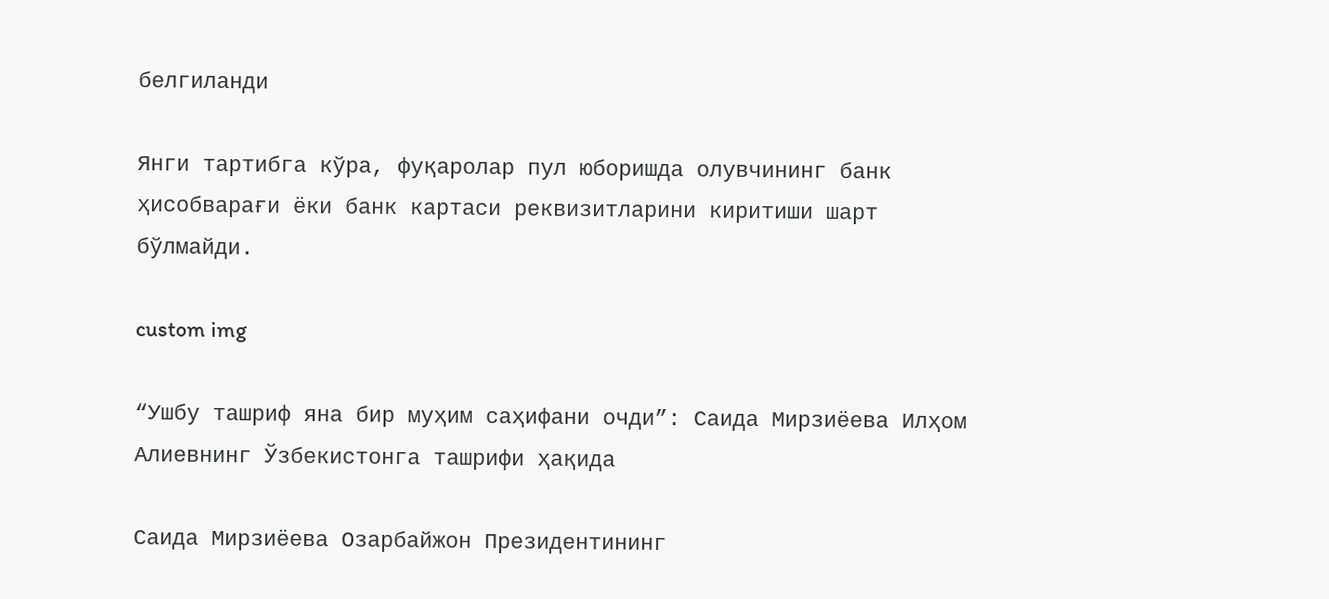белгиланди

Янги тартибга кўра, фуқаролар пул юборишда олувчининг банк ҳисобварағи ёки банк картаси реквизитларини киритиши шарт бўлмайди.

custom img

“Ушбу ташриф яна бир муҳим саҳифани очди”: Саида Мирзиёева Илҳом Алиевнинг Ўзбекистонга ташрифи ҳақида

Саида Мирзиёева Озарбайжон Президентининг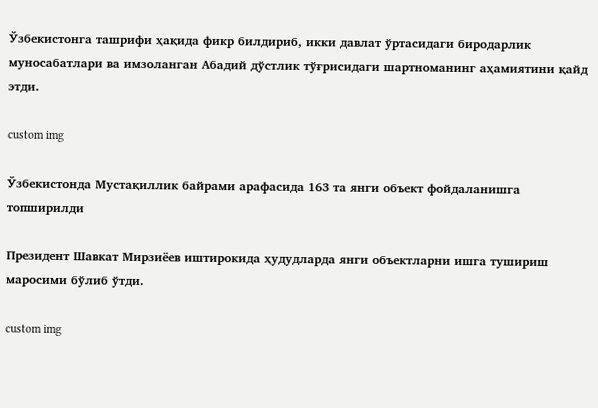Ўзбекистонга ташрифи ҳақида фикр билдириб, икки давлат ўртасидаги биродарлик муносабатлари ва имзоланган Абадий дўстлик тўғрисидаги шартноманинг аҳамиятини қайд этди.

custom img

Ўзбекистонда Мустақиллик байрами арафасида 163 та янги объект фойдаланишга топширилди

Президент Шавкат Мирзиёев иштирокида ҳудудларда янги объектларни ишга тушириш маросими бўлиб ўтди.

custom img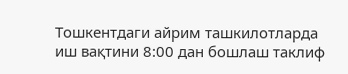Тошкентдаги айрим ташкилотларда иш вақтини 8:00 дан бошлаш таклиф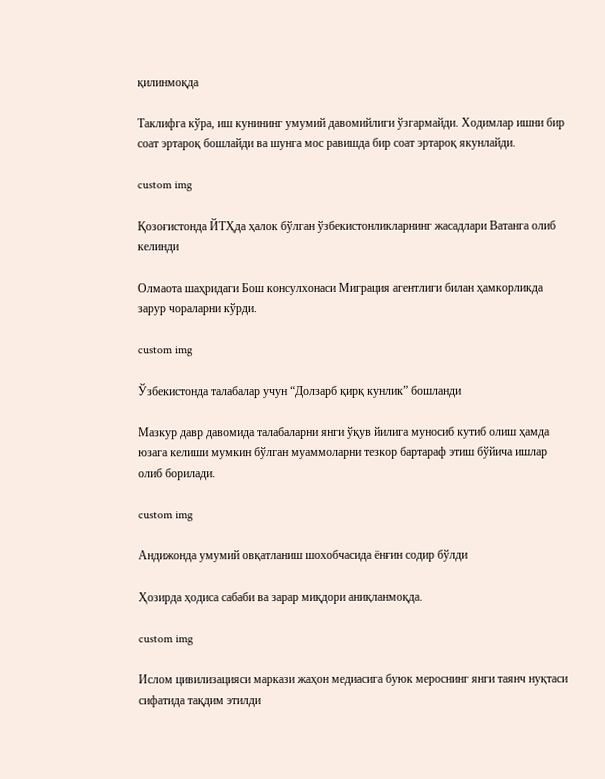қилинмоқда

Таклифга кўра, иш кунининг умумий давомийлиги ўзгармайди. Ходимлар ишни бир соат эртароқ бошлайди ва шунга мос равишда бир соат эртароқ якунлайди.

custom img

Қозоғистонда ЙТҲда ҳалок бўлган ўзбекистонликларнинг жасадлари Ватанга олиб келинди

Олмаота шаҳридаги Бош консулхонаси Миграция агентлиги билан ҳамкорликда зарур чораларни кўрди.

custom img

Ўзбекистонда талабалар учун “Долзарб қирқ кунлик” бошланди

Мазкур давр давомида талабаларни янги ўқув йилига муносиб кутиб олиш ҳамда юзага келиши мумкин бўлган муаммоларни тезкор бартараф этиш бўйича ишлар олиб борилади.

custom img

Андижонда умумий овқатланиш шохобчасида ёнғин содир бўлди

Ҳозирда ҳодиса сабаби ва зарар миқдори аниқланмоқда.

custom img

Ислом цивилизацияси маркази жаҳон медиасига буюк мероснинг янги таянч нуқтаси сифатида тақдим этилди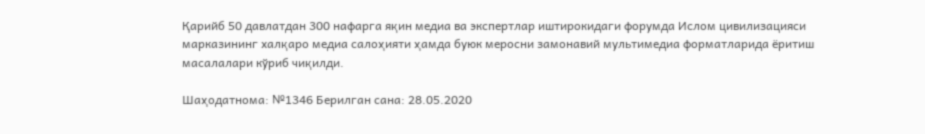Қарийб 50 давлатдан 300 нафарга яқин медиа ва экспертлар иштирокидаги форумда Ислом цивилизацияси марказининг халқаро медиа салоҳияти ҳамда буюк меросни замонавий мультимедиа форматларида ёритиш масалалари кўриб чиқилди.

Шаҳодатнома: №1346 Берилган сана: 28.05.2020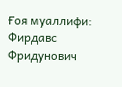Ғоя муаллифи: Фирдавс Фридунович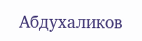Абдухаликов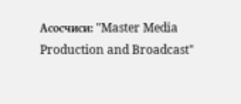Асосчиси: "Master Media Production and Broadcast"